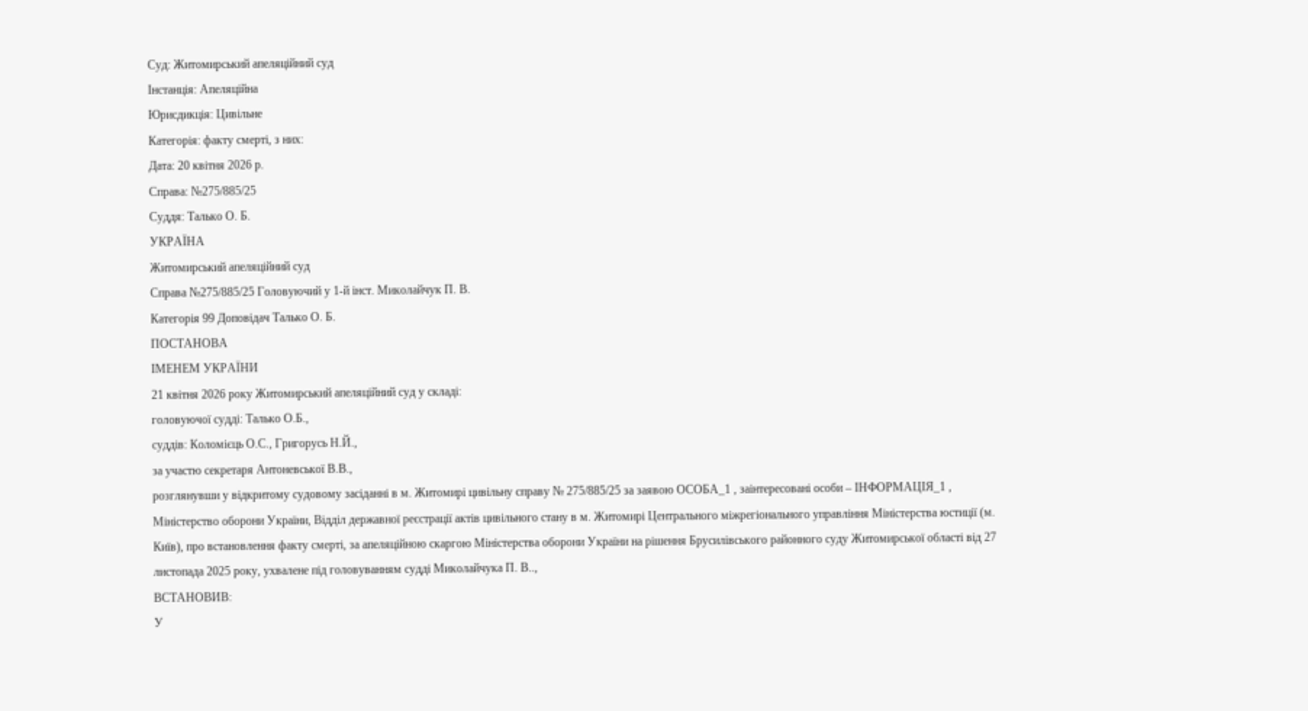Суд: Житомирський апеляційний суд
Інстанція: Апеляційна
Юрисдикція: Цивільне
Категорія: факту смерті, з них:
Дата: 20 квітня 2026 р.
Справа: №275/885/25
Суддя: Талько О. Б.
УКРАЇНА
Житомирський апеляційний суд
Справа №275/885/25 Головуючий у 1-й інст. Миколайчук П. В.
Категорія 99 Доповідач Талько О. Б.
ПОСТАНОВА
ІМЕНЕМ УКРАЇНИ
21 квітня 2026 року Житомирський апеляційний суд у складі:
головуючої судді: Талько О.Б.,
суддів: Коломієць О.С., Григорусь Н.Й.,
за участю секретаря Антоневської В.В.,
розглянувши у відкритому судовому засіданні в м. Житомирі цивільну справу № 275/885/25 за заявою ОСОБА_1 , заінтересовані особи – ІНФОРМАЦІЯ_1 , Міністерство оборони України, Відділ державної реєстрації актів цивільного стану в м. Житомирі Центрального міжрегіонального управління Міністерства юстиції (м. Київ), про встановлення факту смерті, за апеляційною скаргою Міністерства оборони України на рішення Брусилівського районного суду Житомирської області від 27 листопада 2025 року, ухвалене під головуванням судді Миколайчука П. В..,
ВСТАНОВИВ:
У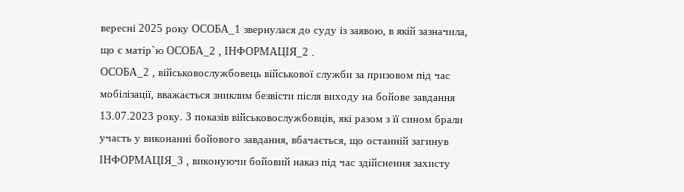вересні 2025 року ОСОБА_1 звернулася до суду із заявою, в якій зазначила, що є матір`ю ОСОБА_2 , ІНФОРМАЦІЯ_2 .
ОСОБА_2 , військовослужбовець військової служби за призовом під час мобілізації, вважається зниклим безвісти після виходу на бойове завдання 13.07.2023 року. З показів військовослужбовців, які разом з її сином брали участь у виконанні бойового завдання, вбачається, що останній загинув ІНФОРМАЦІЯ_3 , виконуючи бойовий наказ під час здійснення захисту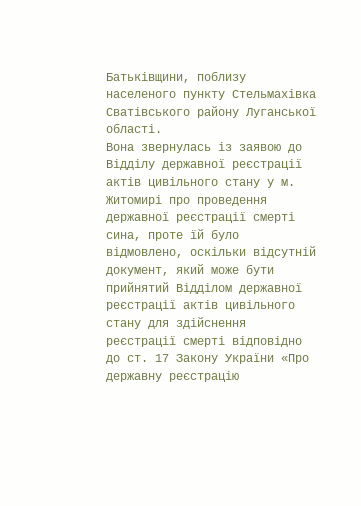Батьківщини, поблизу населеного пункту Стельмахівка Сватівського району Луганської області.
Вона звернулась із заявою до Відділу державної реєстрації актів цивільного стану у м. Житомирі про проведення державної реєстрації смерті сина, проте їй було відмовлено, оскільки відсутній документ, який може бути прийнятий Відділом державної реєстрації актів цивільного стану для здійснення реєстрації смерті відповідно до ст. 17 Закону України «Про державну реєстрацію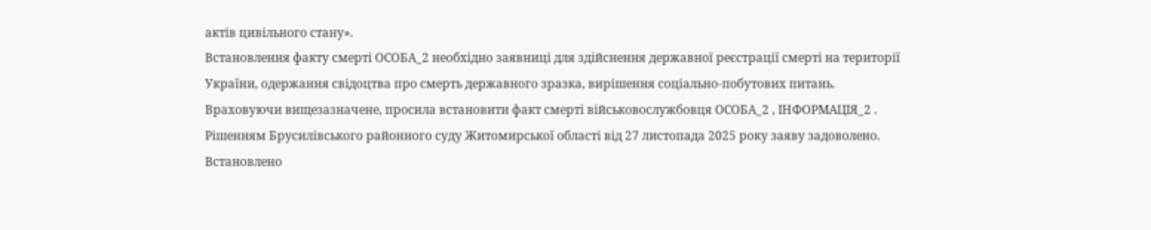актів цивільного стану».
Встановлення факту смерті ОСОБА_2 необхідно заявниці для здійснення державної реєстрації смерті на території України, одержання свідоцтва про смерть державного зразка, вирішення соціально-побутових питань.
Враховуючи вищезазначене, просила встановити факт смерті військовослужбовця ОСОБА_2 , ІНФОРМАЦІЯ_2 .
Рішенням Брусилівського районного суду Житомирської області від 27 листопада 2025 року заяву задоволено.
Встановлено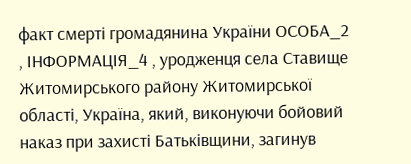факт смерті громадянина України ОСОБА_2 , ІНФОРМАЦІЯ_4 , уродженця села Ставище Житомирського району Житомирської області, Україна, який, виконуючи бойовий наказ при захисті Батьківщини, загинув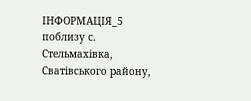ІНФОРМАЦІЯ_5 поблизу с. Стельмахівка, Сватівського району,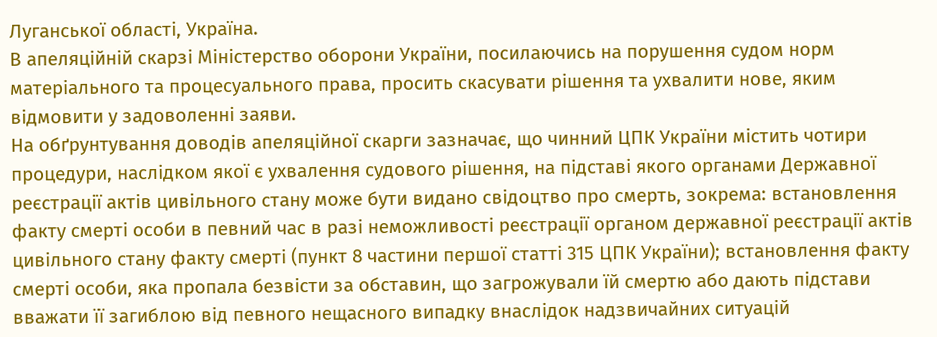Луганської області, Україна.
В апеляційній скарзі Міністерство оборони України, посилаючись на порушення судом норм матеріального та процесуального права, просить скасувати рішення та ухвалити нове, яким відмовити у задоволенні заяви.
На обґрунтування доводів апеляційної скарги зазначає, що чинний ЦПК України містить чотири процедури, наслідком якої є ухвалення судового рішення, на підставі якого органами Державної реєстрації актів цивільного стану може бути видано свідоцтво про смерть, зокрема: встановлення факту смерті особи в певний час в разі неможливості реєстрації органом державної реєстрації актів цивільного стану факту смерті (пункт 8 частини першої статті 315 ЦПК України); встановлення факту смерті особи, яка пропала безвісти за обставин, що загрожували їй смертю або дають підстави вважати її загиблою від певного нещасного випадку внаслідок надзвичайних ситуацій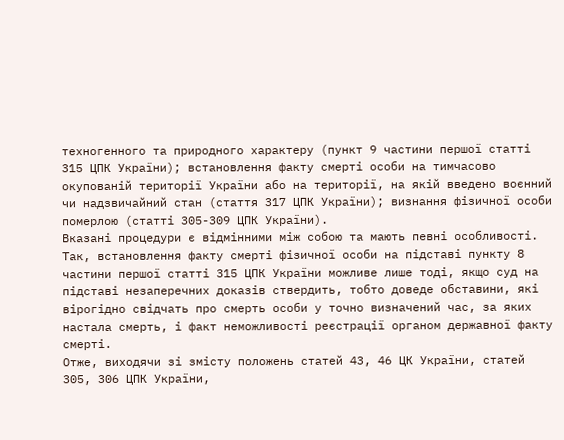техногенного та природного характеру (пункт 9 частини першої статті 315 ЦПК України); встановлення факту смерті особи на тимчасово окупованій території України або на території, на якій введено воєнний чи надзвичайний стан (стаття 317 ЦПК України); визнання фізичної особи померлою (статті 305-309 ЦПК України).
Вказані процедури є відмінними між собою та мають певні особливості.
Так, встановлення факту смерті фізичної особи на підставі пункту 8 частини першої статті 315 ЦПК України можливе лише тоді, якщо суд на підставі незаперечних доказів ствердить, тобто доведе обставини, які вірогідно свідчать про смерть особи у точно визначений час, за яких настала смерть, і факт неможливості реєстрації органом державної факту смерті.
Отже, виходячи зі змісту положень статей 43, 46 ЦК України, статей 305, 306 ЦПК України,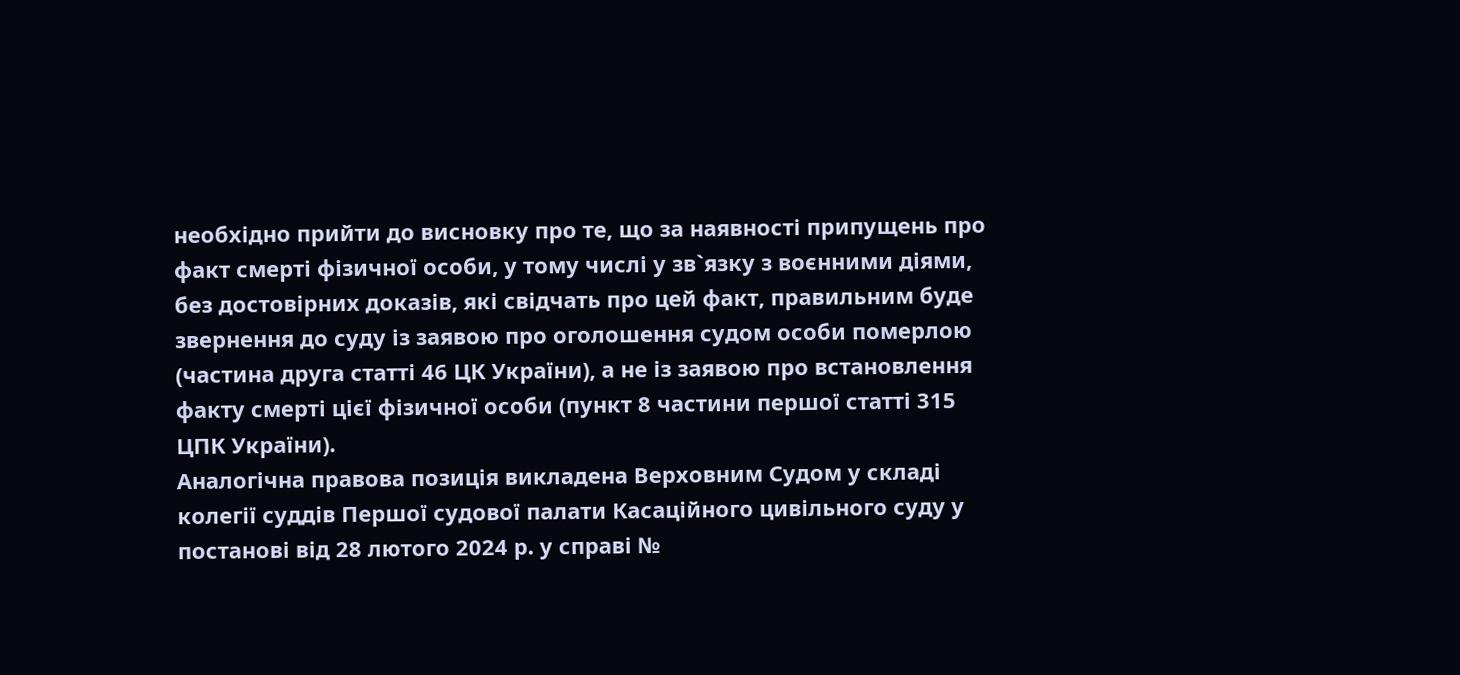необхідно прийти до висновку про те, що за наявності припущень про факт смерті фізичної особи, у тому числі у зв`язку з воєнними діями, без достовірних доказів, які свідчать про цей факт, правильним буде звернення до суду із заявою про оголошення судом особи померлою (частина друга статті 46 ЦК України), а не із заявою про встановлення факту смерті цієї фізичної особи (пункт 8 частини першої статті 315 ЦПК України).
Аналогічна правова позиція викладена Верховним Судом у складі колегії суддів Першої судової палати Касаційного цивільного суду у постанові від 28 лютого 2024 р. у справі №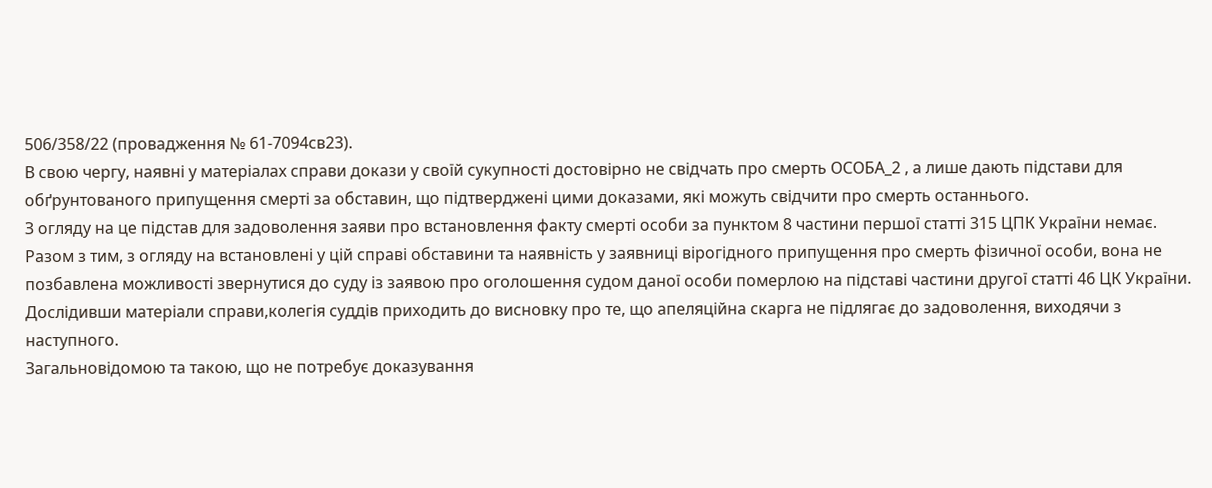506/358/22 (провадження № 61-7094св23).
В свою чергу, наявні у матеріалах справи докази у своїй сукупності достовірно не свідчать про смерть ОСОБА_2 , а лише дають підстави для обґрунтованого припущення смерті за обставин, що підтверджені цими доказами, які можуть свідчити про смерть останнього.
З огляду на це підстав для задоволення заяви про встановлення факту смерті особи за пунктом 8 частини першої статті 315 ЦПК України немає.
Разом з тим, з огляду на встановлені у цій справі обставини та наявність у заявниці вірогідного припущення про смерть фізичної особи, вона не позбавлена можливості звернутися до суду із заявою про оголошення судом даної особи померлою на підставі частини другої статті 46 ЦК України.
Дослідивши матеріали справи,колегія суддів приходить до висновку про те, що апеляційна скарга не підлягає до задоволення, виходячи з наступного.
Загальновідомою та такою, що не потребує доказування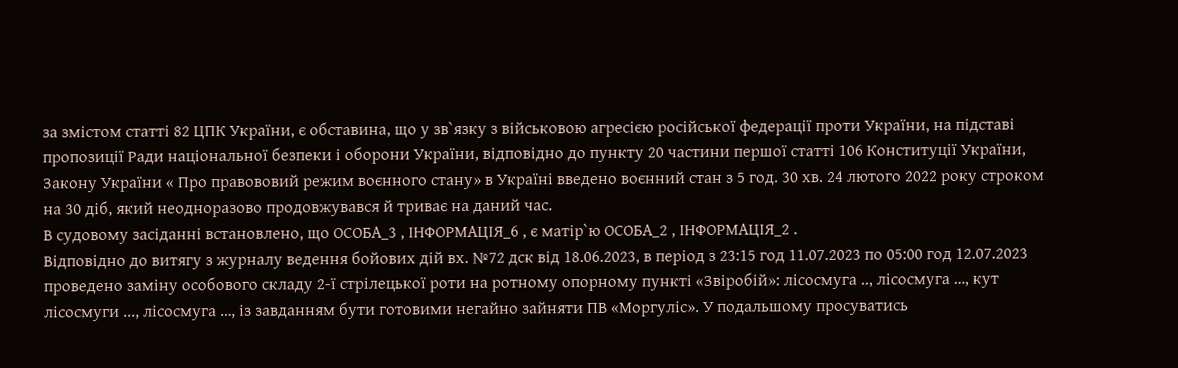за змістом статті 82 ЦПК України, є обставина, що у зв`язку з військовою агресією російської федерації проти України, на підставі пропозиції Ради національної безпеки і оборони України, відповідно до пункту 20 частини першої статті 106 Конституції України, Закону України « Про правововий режим воєнного стану» в Україні введено воєнний стан з 5 год. 30 хв. 24 лютого 2022 року строком на 30 діб, який неодноразово продовжувався й триває на даний час.
В судовому засіданні встановлено, що ОСОБА_3 , ІНФОРМАЦІЯ_6 , є матір`ю ОСОБА_2 , ІНФОРМАЦІЯ_2 .
Відповідно до витягу з журналу ведення бойових дій вх. №72 дск від 18.06.2023, в період з 23:15 год 11.07.2023 по 05:00 год 12.07.2023 проведено заміну особового складу 2-ї стрілецької роти на ротному опорному пункті «Звіробій»: лісосмуга .., лісосмуга …, кут лісосмуги ..., лісосмуга …, із завданням бути готовими негайно зайняти ПВ «Моргуліс». У подальшому просуватись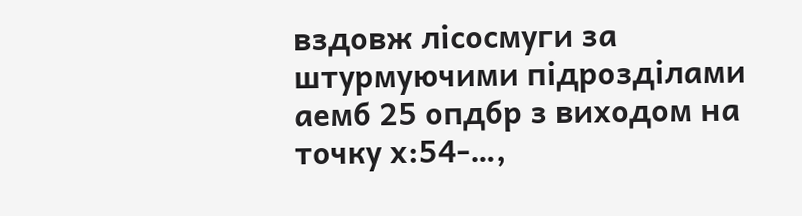вздовж лісосмуги за штурмуючими підрозділами аемб 25 опдбр з виходом на точку х:54-…,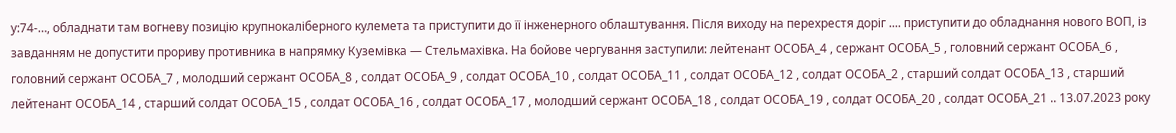у:74-…, обладнати там вогневу позицію крупнокаліберного кулемета та приступити до її інженерного облаштування. Після виходу на перехрестя доріг .... приступити до обладнання нового ВОП, із завданням не допустити прориву противника в напрямку Куземівка — Стельмахівка. На бойове чергування заступили: лейтенант ОСОБА_4 , сержант ОСОБА_5 , головний сержант ОСОБА_6 , головний сержант ОСОБА_7 , молодший сержант ОСОБА_8 , солдат ОСОБА_9 , солдат ОСОБА_10 , солдат ОСОБА_11 , солдат ОСОБА_12 , солдат ОСОБА_2 , старший солдат ОСОБА_13 , старший лейтенант ОСОБА_14 , старший солдат ОСОБА_15 , солдат ОСОБА_16 , солдат ОСОБА_17 , молодший сержант ОСОБА_18 , солдат ОСОБА_19 , солдат ОСОБА_20 , солдат ОСОБА_21 .. 13.07.2023 року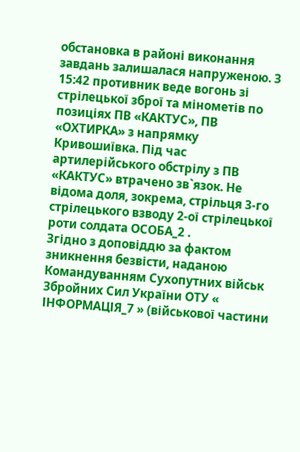обстановка в районі виконання завдань залишалася напруженою. З 15:42 противник веде вогонь зі стрілецької зброї та мінометів по позиціях ПВ «КАКТУС», ПВ «ОХТИРКА» з напрямку Кривошиївка. Під час артилерійського обстрілу з ПВ «КАКТУС» втрачено зв`язок. Не відома доля, зокрема, стрільця 3-го стрілецького взводу 2-ої стрілецької роти солдата ОСОБА_2 .
Згідно з доповіддю за фактом зникнення безвісти, наданою Командуванням Сухопутних військ Збройних Сил України ОТУ « ІНФОРМАЦІЯ_7 » (військової частини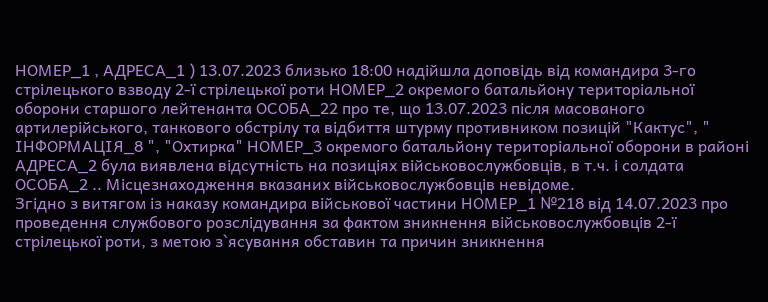НОМЕР_1 , АДРЕСА_1 ) 13.07.2023 близько 18:00 надійшла доповідь від командира 3-го стрілецького взводу 2-ї стрілецької роти НОМЕР_2 окремого батальйону територіальної оборони старшого лейтенанта ОСОБА_22 про те, що 13.07.2023 після масованого артилерійського, танкового обстрілу та відбиття штурму противником позицій "Кактус", " ІНФОРМАЦІЯ_8 ", "Охтирка" НОМЕР_3 окремого батальйону територіальної оборони в районі АДРЕСА_2 була виявлена відсутність на позиціях військовослужбовців, в т.ч. і солдата ОСОБА_2 .. Місцезнаходження вказаних військовослужбовців невідоме.
Згідно з витягом із наказу командира військової частини НОМЕР_1 №218 від 14.07.2023 про проведення службового розслідування за фактом зникнення військовослужбовців 2-ї стрілецької роти, з метою з`ясування обставин та причин зникнення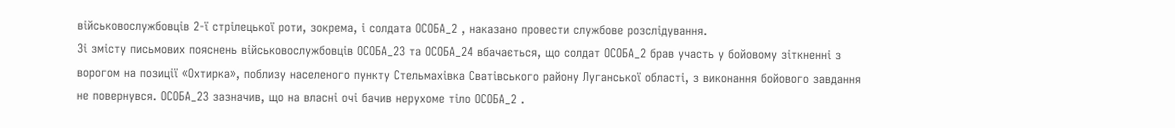військовослужбовців 2-ї стрілецької роти, зокрема, і солдата ОСОБА_2 , наказано провести службове розслідування.
Зі змісту письмових пояснень військовослужбовців ОСОБА_23 та ОСОБА_24 вбачається, що солдат ОСОБА_2 брав участь у бойовому зіткненні з ворогом на позиції «Охтирка», поблизу населеного пункту Стельмахівка Сватівського району Луганської області, з виконання бойового завдання не повернувся. ОСОБА_23 зазначив, що на власні очі бачив нерухоме тіло ОСОБА_2 .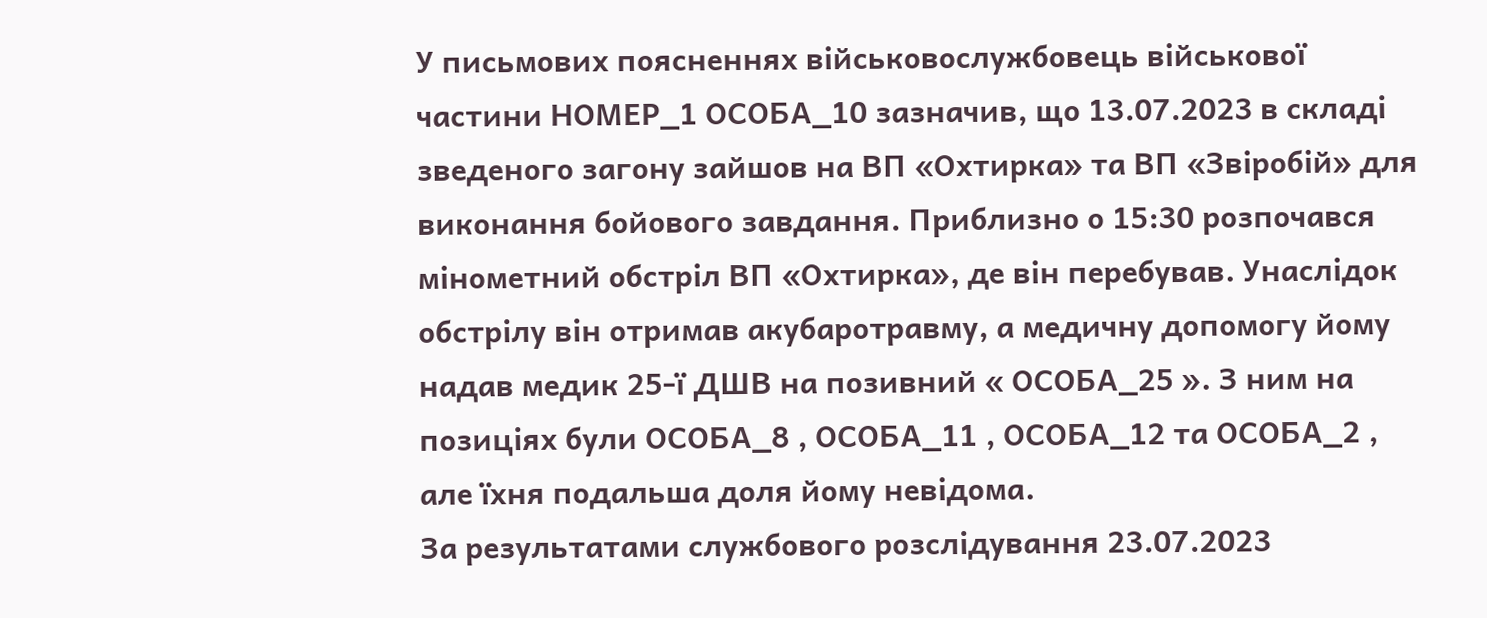У письмових поясненнях військовослужбовець військової частини НОМЕР_1 ОСОБА_10 зазначив, що 13.07.2023 в складі зведеного загону зайшов на ВП «Охтирка» та ВП «Звіробій» для виконання бойового завдання. Приблизно о 15:30 розпочався мінометний обстріл ВП «Охтирка», де він перебував. Унаслідок обстрілу він отримав акубаротравму, а медичну допомогу йому надав медик 25-ї ДШВ на позивний « ОСОБА_25 ». З ним на позиціях були ОСОБА_8 , ОСОБА_11 , ОСОБА_12 та ОСОБА_2 , але їхня подальша доля йому невідома.
За результатами службового розслідування 23.07.2023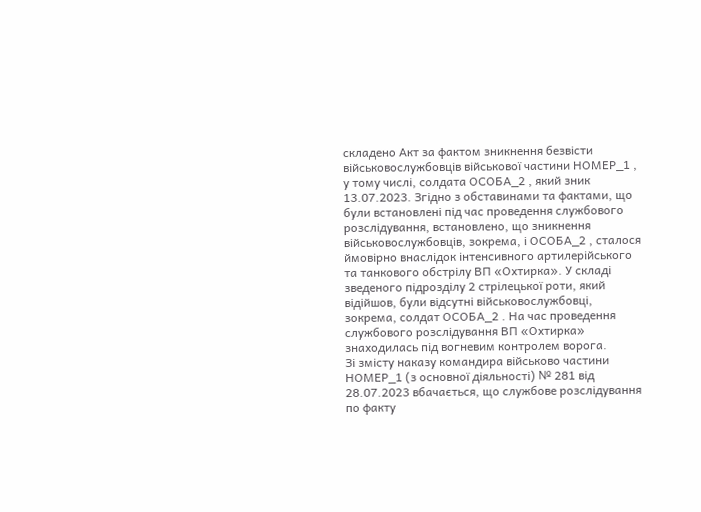складено Акт за фактом зникнення безвісти військовослужбовців військової частини НОМЕР_1 , у тому числі, солдата ОСОБА_2 , який зник 13.07.2023. Згідно з обставинами та фактами, що були встановлені під час проведення службового розслідування, встановлено, що зникнення військовослужбовців, зокрема, і ОСОБА_2 , сталося ймовірно внаслідок інтенсивного артилерійського та танкового обстрілу ВП «Охтирка». У складі зведеного підрозділу 2 стрілецької роти, який відійшов, були відсутні військовослужбовці, зокрема, солдат ОСОБА_2 . На час проведення службового розслідування ВП «Охтирка» знаходилась під вогневим контролем ворога.
Зі змісту наказу командира військово частини НОМЕР_1 (з основної діяльності) № 281 від 28.07.2023 вбачається, що службове розслідування по факту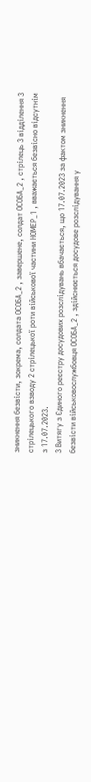зникнення безвісти, зокрема, солдата ОСОБА_2 , завершене, солдат ОСОБА_2 , стрілець 3 відділення 3 стрілецького взводу 2 стрілецької роти військової частини НОМЕР_1 , вважається безвісно відсутнім з 17.07.2023.
З Витягу з Єдиного реєстру досудових розслідувань вбачається, що 17.07.2023 за фактом зникнення безвісти військовослужбовця ОСОБА_2 , здійснюється досудове розслідування у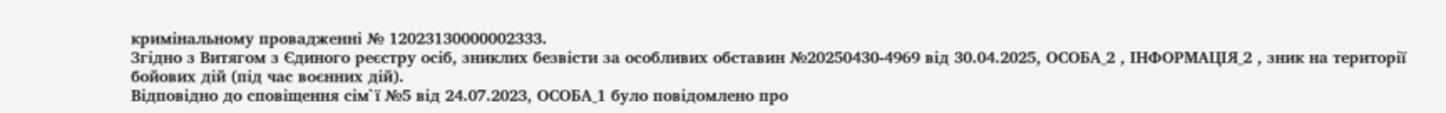кримінальному провадженні № 12023130000002333.
Згідно з Витягом з Єдиного реєстру осіб, зниклих безвісти за особливих обставин №20250430-4969 від 30.04.2025, ОСОБА_2 , ІНФОРМАЦІЯ_2 , зник на території бойових дій (під час воєнних дій).
Відповідно до сповіщення сім`ї №5 від 24.07.2023, ОСОБА_1 було повідомлено про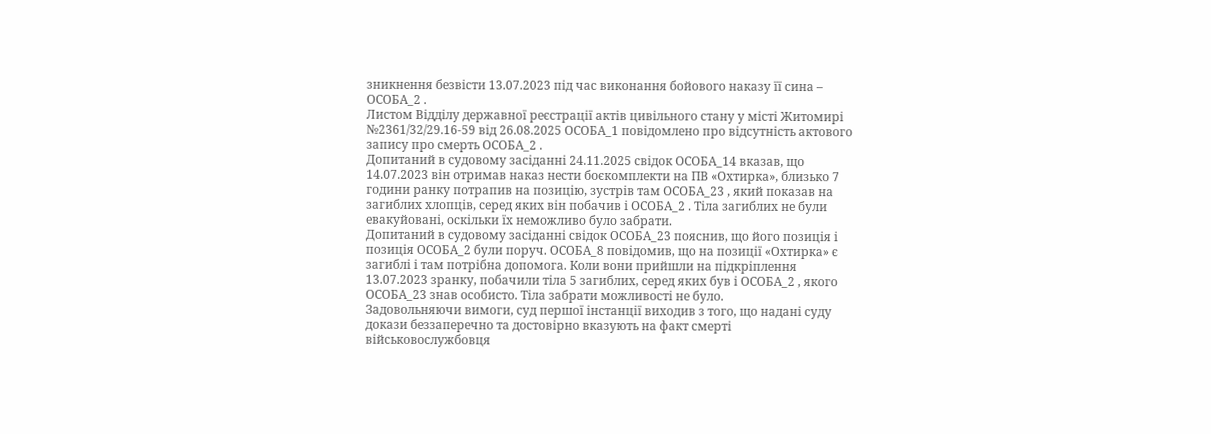зникнення безвісти 13.07.2023 під час виконання бойового наказу її сина – ОСОБА_2 .
Листом Відділу державної реєстрації актів цивільного стану у місті Житомирі №2361/32/29.16-59 від 26.08.2025 ОСОБА_1 повідомлено про відсутність актового запису про смерть ОСОБА_2 .
Допитаний в судовому засіданні 24.11.2025 свідок ОСОБА_14 вказав, що 14.07.2023 він отримав наказ нести боєкомплекти на ПВ «Охтирка», близько 7 години ранку потрапив на позицію, зустрів там ОСОБА_23 , який показав на загиблих хлопців, серед яких він побачив і ОСОБА_2 . Тіла загиблих не були евакуйовані, оскільки їх неможливо було забрати.
Допитаний в судовому засіданні свідок ОСОБА_23 пояснив, що його позиція і позиція ОСОБА_2 були поруч. ОСОБА_8 повідомив, що на позиції «Охтирка» є загиблі і там потрібна допомога. Коли вони прийшли на підкріплення 13.07.2023 зранку, побачили тіла 5 загиблих, серед яких був і ОСОБА_2 , якого ОСОБА_23 знав особисто. Тіла забрати можливості не було.
Задовольняючи вимоги, суд першої інстанції виходив з того, що надані суду докази беззаперечно та достовірно вказують на факт смерті військовослужбовця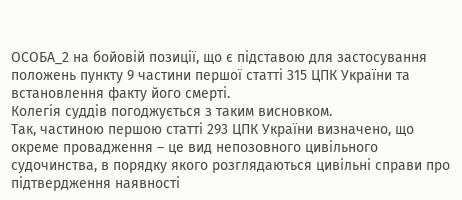ОСОБА_2 на бойовій позиції, що є підставою для застосування положень пункту 9 частини першої статті 315 ЦПК України та встановлення факту його смерті.
Колегія суддів погоджується з таким висновком.
Так, частиною першою статті 293 ЦПК України визначено, що окреме провадження – це вид непозовного цивільного судочинства, в порядку якого розглядаються цивільні справи про підтвердження наявності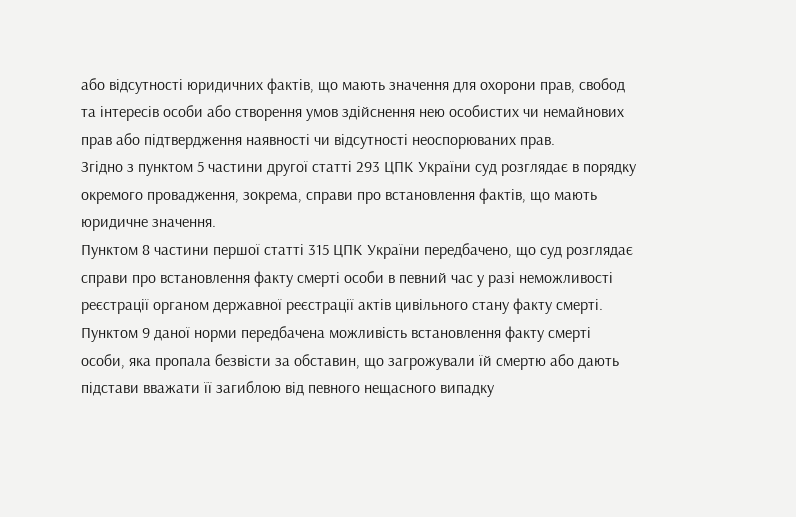або відсутності юридичних фактів, що мають значення для охорони прав, свобод та інтересів особи або створення умов здійснення нею особистих чи немайнових прав або підтвердження наявності чи відсутності неоспорюваних прав.
Згідно з пунктом 5 частини другої статті 293 ЦПК України суд розглядає в порядку окремого провадження, зокрема, справи про встановлення фактів, що мають юридичне значення.
Пунктом 8 частини першої статті 315 ЦПК України передбачено, що суд розглядає справи про встановлення факту смерті особи в певний час у разі неможливості реєстрації органом державної реєстрації актів цивільного стану факту смерті.
Пунктом 9 даної норми передбачена можливість встановлення факту смерті особи, яка пропала безвісти за обставин, що загрожували їй смертю або дають підстави вважати її загиблою від певного нещасного випадку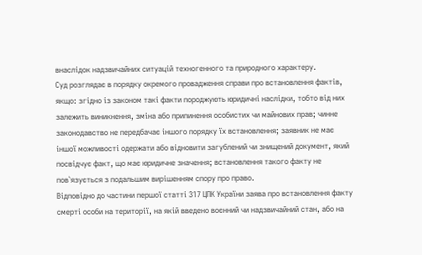внаслідок надзвичайних ситуацій техногенного та природного характеру.
Суд розглядає в порядку окремого провадження справи про встановлення фактів, якщо: згідно із законом такі факти породжують юридичні наслідки, тобто від них залежить виникнення, зміна або припинення особистих чи майнових прав; чинне законодавство не передбачає іншого порядку їх встановлення; заявник не має іншої можливості одержати або відновити загублений чи знищений документ, який посвідчує факт, що має юридичне значення; встановлення такого факту не пов`язується з подальшим вирішенням спору про право.
Відповідно до частини першої статті 317 ЦПК України заява про встановлення факту смерті особи на території, на якій введено воєнний чи надзвичайний стан, або на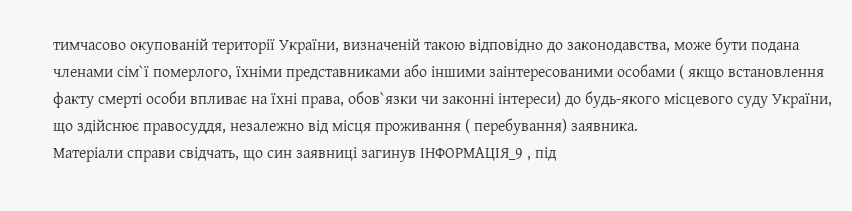тимчасово окупованій території України, визначеній такою відповідно до законодавства, може бути подана членами сім`ї померлого, їхніми представниками або іншими заінтересованими особами ( якщо встановлення факту смерті особи впливає на їхні права, обов`язки чи законні інтереси) до будь-якого місцевого суду України, що здійснює правосуддя, незалежно від місця проживання ( перебування) заявника.
Матеріали справи свідчать, що син заявниці загинув ІНФОРМАЦІЯ_9 , під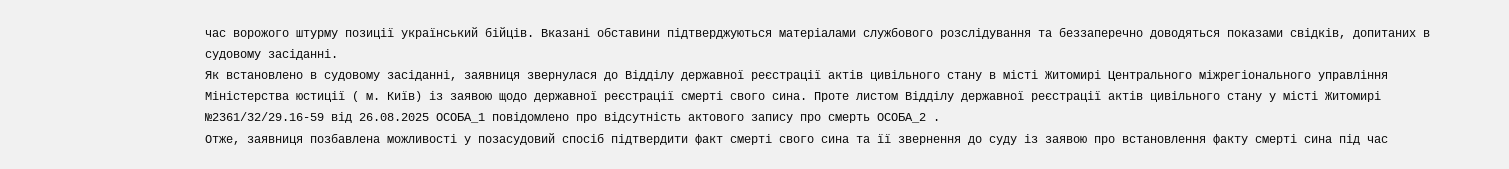час ворожого штурму позиції український бійців. Вказані обставини підтверджуються матеріалами службового розслідування та беззаперечно доводяться показами свідків, допитаних в судовому засіданні.
Як встановлено в судовому засіданні, заявниця звернулася до Відділу державної реєстрації актів цивільного стану в місті Житомирі Центрального міжрегіонального управління Міністерства юстиції ( м. Київ) із заявою щодо державної реєстрації смерті свого сина. Проте листом Відділу державної реєстрації актів цивільного стану у місті Житомирі №2361/32/29.16-59 від 26.08.2025 ОСОБА_1 повідомлено про відсутність актового запису про смерть ОСОБА_2 .
Отже, заявниця позбавлена можливості у позасудовий спосіб підтвердити факт смерті свого сина та її звернення до суду із заявою про встановлення факту смерті сина під час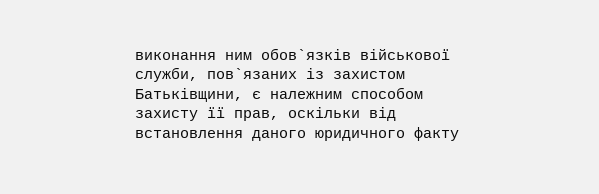виконання ним обов`язків військової служби, пов`язаних із захистом Батьківщини, є належним способом захисту її прав, оскільки від встановлення даного юридичного факту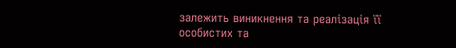залежить виникнення та реалізація її особистих та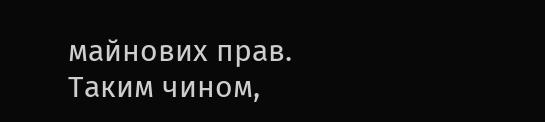майнових прав.
Таким чином,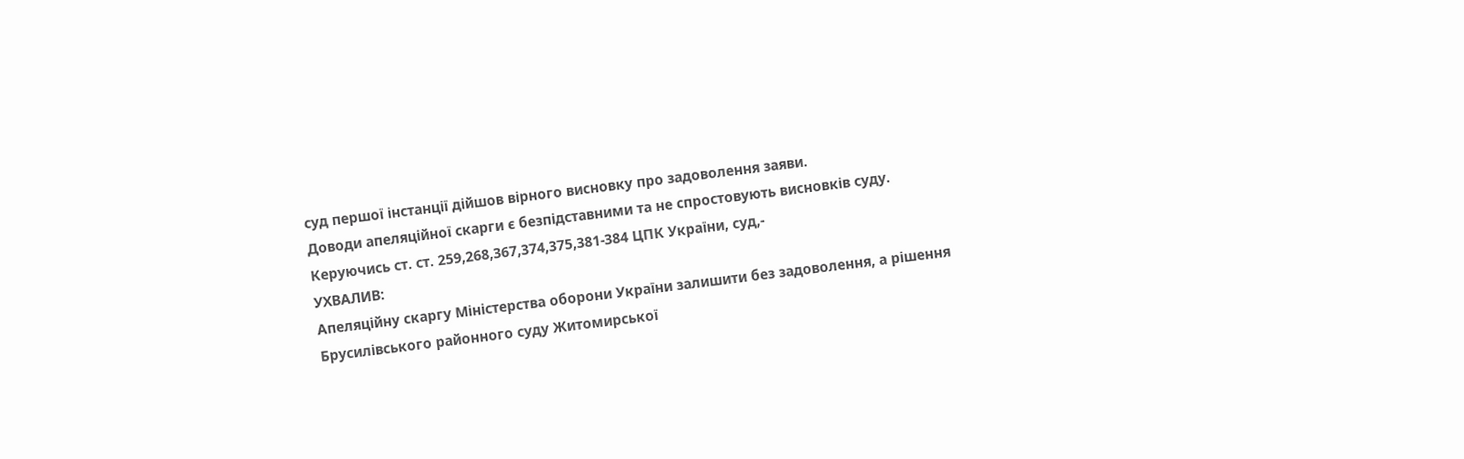суд першої інстанції дійшов вірного висновку про задоволення заяви.
Доводи апеляційної скарги є безпідставними та не спростовують висновків суду.
Керуючись ст. ст. 259,268,367,374,375,381-384 ЦПК України, суд,-
УХВАЛИВ:
Апеляційну скаргу Міністерства оборони України залишити без задоволення, а рішення Брусилівського районного суду Житомирської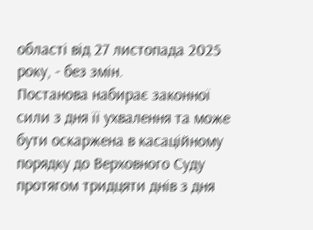області від 27 листопада 2025 року, - без змін.
Постанова набирає законної сили з дня її ухвалення та може бути оскаржена в касаційному порядку до Верховного Суду протягом тридцяти днів з дня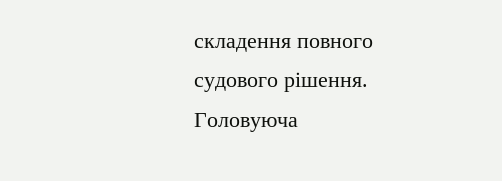складення повного судового рішення.
Головуюча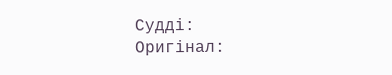Судді:
Оригінал: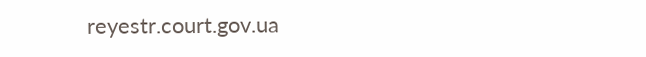reyestr.court.gov.ua